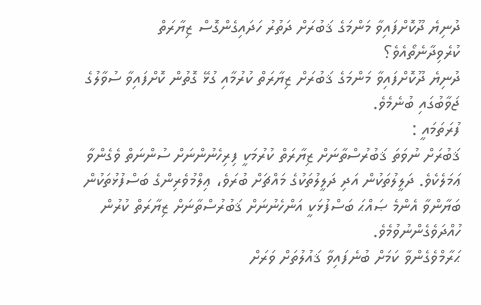ދުނިޔެ ދޫކޮށްފައިވާ މަންމަގެ ޤަބުރަށް ދަތުރު ހަދައިގެންގޮސް ޒިޔާރަތް ކުރެވިދާނެތޯއެވެ؟
ދުނިޔެ ދޫކޮށްފައިވާ މަންމަގެ ޤަބުރަށް ޒިޔާރަތް ކުރުމާއި ގުޅޭ ގޮތުން ކޮށްފައިވާ ސުވާލުގެ ޖަވާބުގައި ބުނެމެވެ.
ފުރަތަމައީ :
ޤަބުރަށް ނުވަތަ ޤަބުރުސްތާނަށް ޒިޔާރަތް ކުރުމަކީ ފިރިހެނުންނަށް ސުންނަތް ވެގެންވާ ޢަމަލެކެވެ. ދަލީލުތަކުން އަދި ދަލީލުތަކުގެ މައްޗަށް ބުރަވެ، ޢިލްމުވެރިންގެ ބަސްފުޅުތަކުން ބަޔާންވާ އެންމެ ޞައްޙަ ބަސްފުޅަކީ އަންހެނުނަށް ޤަބުރުސްތާނަށް ޒިޔާރަތް ކުރުން ހުއްދަވެގެންނުވުމެވެ.
ޙަރާމްވެގެންވާ ކަމަށް ބުނެފައިވާ ޤައުލުތަށް ވަރަށް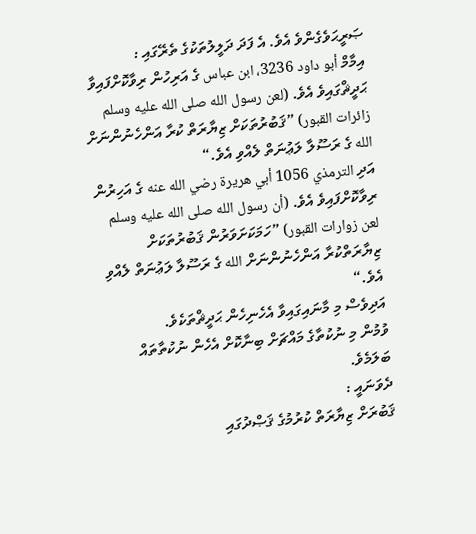ޞަރީޙަވެގެންވެ އެވެ. އެ ފަދަ ދަލީލުތަކުގެ ތެރޭގައި :
އިމާމް أبو داود 3236، ابن عباس ގެ އަރިހުން ރިވާކޮށްފައިވާ ޙަދީޘްގައިވެ އެވެ. (لعن رسول الله صلى الله عليه وسلم زائرات القبور) ”ޤަބުރުތަކަށް ޒިޔާރަތް ކުރާ އަންހެނުންނަށް الله ގެ ރަސޫލާ ލަޢުނަތް ލެއްވި އެވެ.“
އަދި الترمذي 1056 أبي هريرة رضي الله عنه ގެ އަހިރުން ރިވާކޮށްފައިވެ އެވެ. (أن رسول الله صلى الله عليه وسلم لعن زوارات القبور) ”ހަމަކަށަވަރުން ޤަބުރުތަކަށް ޒިޔާރަތްކުރާ އަންހެނުންނަށް الله ގެ ރަސޫލާ ލަޢުނަތް ލެއްވި އެވެ.“
އަދިވެސް މި މާނައިގައިވާ އެހެނިހެން ޙަދީޘްތަކެވެ.
ވުމުން މި ނުކުތާގެ މައްޗަށް ބިނާކޮށް އެހެން ނުކުތާތައް ބަލަމެވެ.
ދެވަނައީ :
ޤަބުރަށް ޒިޔާރަތް ކުރުމުގެ ޤަޞްދުގައި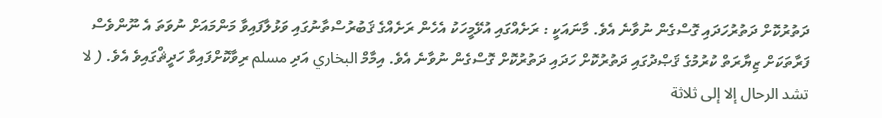ދަތުރުކޮށް ދަތުރުހަދައި ގޮސްގެން ނުވާނެ އެވެ. މާނައަކީ : ރަށެއްގައި އުޅޭމީހަކު އެހެން ރަށެއްގެ ޤަބުރުސްތާނުގައި ވަޅުލާފައިވާ މަންމައަށް ނުވަތަ އެ ނޫންވެސް ފަރާތަކަށް ޒިޔާރަތް ކުރުމުގެ ޤަޞްދުގައި ދަތުރުކޮށް ހަދައި ދަތުރުކޮށް ގޮސްގެން ނުވާނެ އެވެ. އިމާމް البخاري އަދި مسلم ރިވާކޮށްފައިވާ ހަދީޘްގައިވެ އެވެ. ( لا تشد الرحال إلا إلى ثلاثة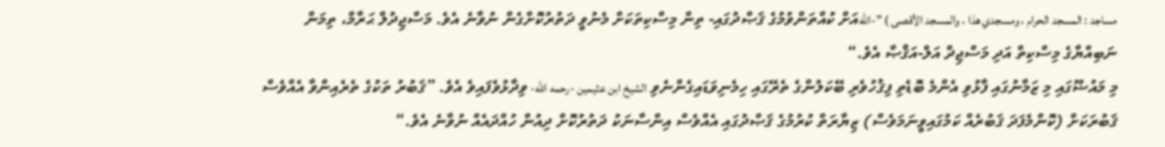مساجد : المسجد الحرام ، ومسجدي هذا ، والمسجد الأقصى ) ”-اللهއަށް ކުއްތަންވުމުގެ ޤަޞްދުގައި- ތިން މިސްކިތަކަށް މެނުވީ ދަތުރުކޮށްގެން ނުވާނެ އެވެ. މަސްޖިދުލް ޙަރާމް، ތިމަން ނަބިއްޔާގެ މިސްކިތް އަދި މަސްޖިދް އަލް-އަޤްޞާ އެވެ.“
މި މައުޟޫގައި މި ޒަމާނުގައި ފާޅުވި އެންމެ ބޮޑެތި ފިޤުހުވެރި ބޭކަލުންގެ ތެރޭގައި ހިމެނިވަޑައިގެންނެވި الشيخ ابن عثيمين -رحمه الله- ވިދާޅުވެފައިވެ އެވެ. ”ޤަބުރު ތަކުގެ ތެރެއިންވާ އެއްވެސް ޤަބުރަކަށް (ކޮންމެފަދަ ޤަބުރެއް ކަމުގައިވީނަމަވެސް) ޒިޔާރަތް ކުރުމުގެ ޤަޞްދުގައި އެއްވެސް އިންސާނަކު ދަތުރުކޮށް ދިއުން ހުއްދައެއް ނުވާނެ އެވެ.“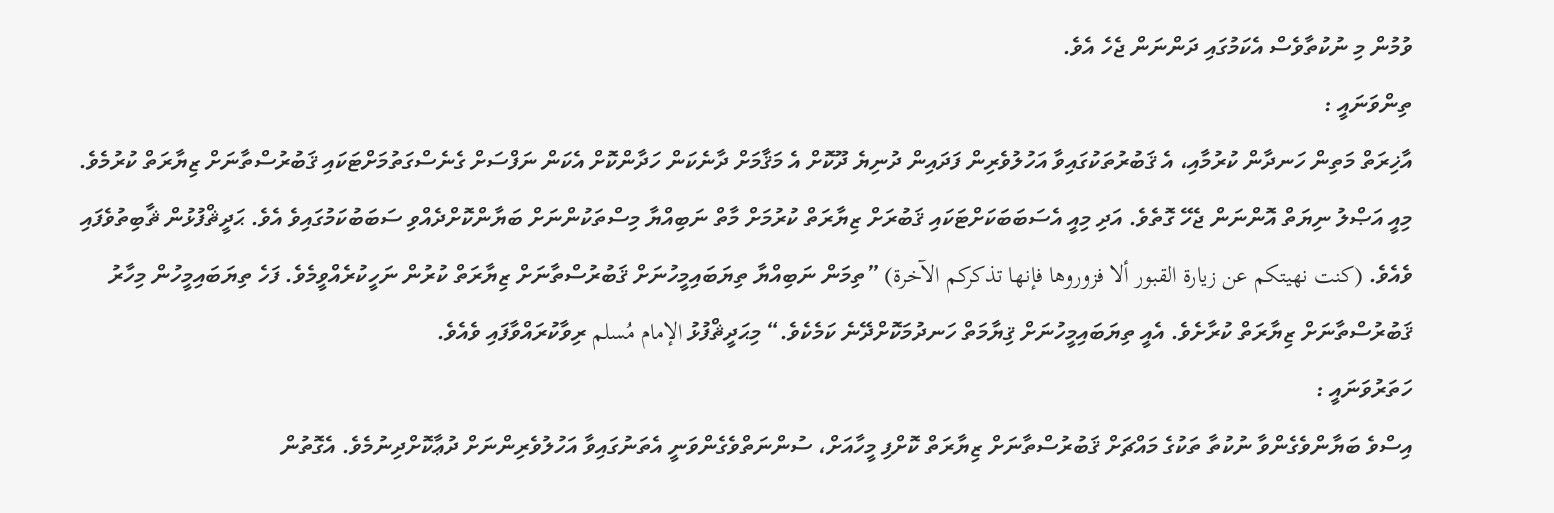ވުމުން މި ނުކުތާވެސް އެކަމުގައި ދަންނަން ޖެހެ އެވެ.
ތިންވަނައީ :
އާޚިރަތް މަތިން ހަނދާން ކުރުމާއި، އެ ޤަބުރުތަކުގައިވާ އަހުލުވެރިން ފަދައިން ދުނިޔެ ދޫކޮށް އެ މަޤާމަށް ދާނެކަން ހަދާންކޮށް އެކަން ނަފްސަށް ގެނެސްގަތުމަށްޓަކައި ޤަބުރުސްތާނަށް ޒިޔާރަތް ކުރުމެވެ. މިއީ އަޞްލު ނިޔަތް އޮންނަން ޖެހޭ ގޮތެވެ. އަދި މިއީ އެސަބަބަކަށްޓަކައި ޤަބުރަށް ޒިޔާރަތް ކުރުމަށް މާތް ނަބިއްޔާ މިސްތަކުންނަށް ބަޔާންކޮށްދެއްވި ސަބަބުކަމުގައިވެ އެވެ. ޙަދީޘްފުޅުން ޘާބިތުވެފައި ވެއެވެ. (كنت نهيتكم عن زيارة القبور ألا فزوروها فإنها تذكركم الآخرة) ”ތިމަން ނަބިއްޔާ ތިޔަބައިމީހުނަށް ޤަބުރުސްތާނަށް ޒިޔާރަތް ކުރުން ނަހީކުރެއްވީމެވެ. ފަހެ ތިޔަބައިމީހުން މިހާރު ޤަބުރުސްތާނަށް ޒިޔާރަތް ކުރާށެވެ. އެއީ ތިޔަބައިމީހުނަށް ޤިޔާމަތް ހަނދުމަކޮށްދޭނެ ކަމެކެވެ.“ މިޙަދީޘްފުޅު الإمام مُسلم ރިވާކުރައްވާފައި ވެއެވެ.
ހަތަރުވަނައީ :
އިސްވެ ބަޔާންވެގެންވާ ނުކުތާ ތަކުގެ މައްޗަށް ޤަބުރުސްތާނަށް ޒިޔާރަތް ކޮށްފި މީހާއަށް، ސުންނަތްވެގެންވަނީ އެތަނުގައިވާ އަހުލުވެރިންނަށް ދުޢާކޮށްދިނުމެވެ. އެގޮތުން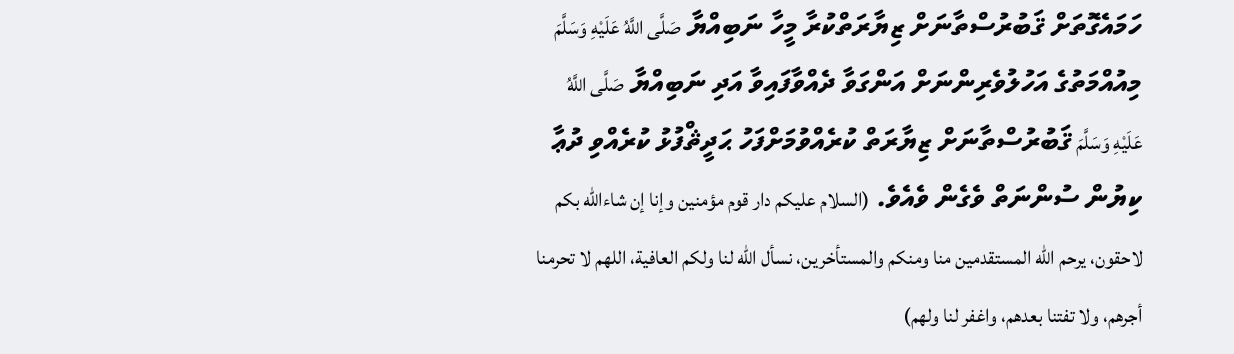ހަމައެގޮތަށް ޤަބުރުސްތާނަށް ޒިޔާރަތްކުރާ މީހާ ނަބިއްޔާ صَلَّى اللَّهُ عَلَيْهِ وَسَلَّمَ މިއުއްމަތުގެ އަހުލުވެރިންނަށް އަންގަވާ ދެއްވާފައިވާ އަދި ނަބިއްޔާ صَلَّى اللَّهُ عَلَيْهِ وَسَلَّمَ ޤަބުރުސްތާނަށް ޒިޔާރަތް ކުރެއްވުމަށްފަހު ޙަދީޘްފުޅު ކުރެއްވި ދުޢާ ކިޔުން ސުންނަތް ވެގެން ވެއެވެ. (السلام عليكم دار قوم مؤمنين وإنا إن شاءالله بكم لاحقون، يرحم الله المستقدمين منا ومنكم والمستأخرين، نسأل الله لنا ولكم العافية، اللهم لا تحرمنا أجرهم، ولا تفتنا بعدهم، واغفر لنا ولهم)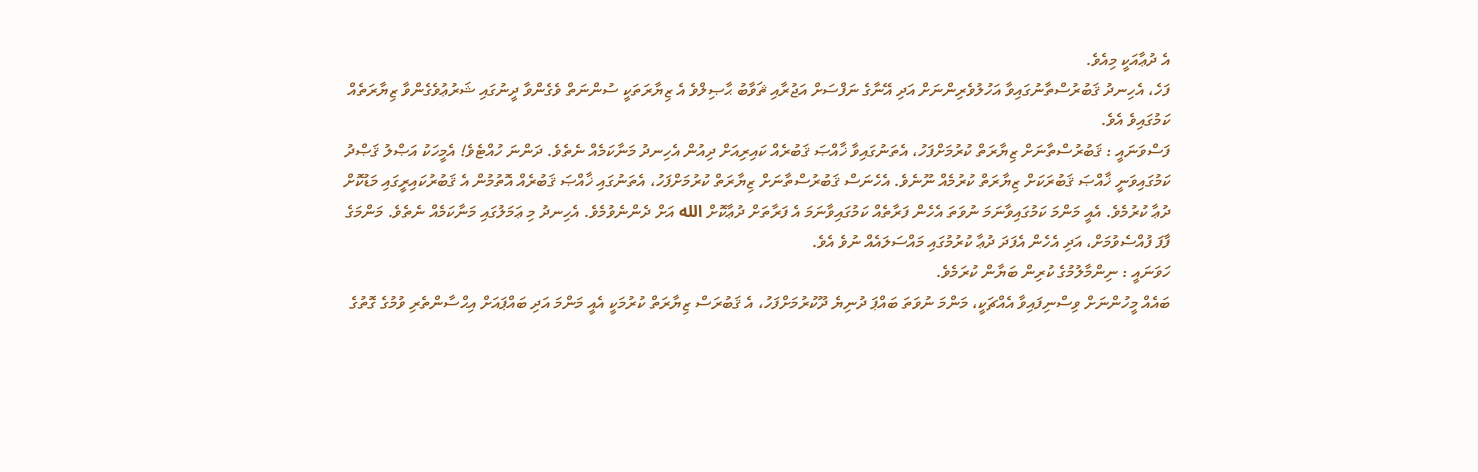އެ ދުޢާއަކީ މިއެވެ.
ފަހެ، އެހިނދު ޤަބުރުސްތާނުގައިވާ އަހުލުވެރިންނަށް އަދި އޭނާގެ ނަފްސަށް އަޖުރާއި ޘަވާބު ޙާޞިލްވެ އެ ޒިޔާރަތަކީ ސުންނަތް ވެގެންވާ ދީނުގައި ޝަރުޢުވެގެންވާ ޒިޔާރަތެއް ކަމުގައިވެ އެވެ.
ފަސްވަނައީ : ޤަބުރުސްތާނަށް ޒިޔާރަތް ކުރުމަށްފަހު، އެތަނުގައިވާ ޚާއްޞަ ޤަބުރެއް ކައިރިއަށް ދިއުން އެހިނދު މަނާކަމެއް ނެތެވެ. ދަންނަ ހުއްޓެވެ! އެމީހަކު އަޞްލު ޤަޞްދު ކަމުގައިވަނީ ޚާއްޞަ ޤަބުރަކަށް ޒިޔާރަތް ކުރުމެއް ނޫނެވެ. އެހެނަސް ޤަބުރުސްތާނަށް ޒިޔާރަތް ކުރުމަށްފަހު، އެތަނުގައި ޚާއްޞަ ޤަބުރެއް އޮތުމުން އެ ޤަބުރުކައިރީގައި މަޑުކޮށް ދުޢާ ކުރުމެވެ. އެއީ މަންމަ ކަމުގައިވާނަމަ ނުވަތަ އެހެން ފަރާތެއް ކަމުގައިވާނަމަ އެ ފަރާތަށް ދުޢާކޮށް الله އަށް ދެންނެވުމެވެ. އެހިނދު މި ޢަމަލުގައި މަނާކަމެއް ނެތެވެ. މަންމަގެ ފާފަ ފުއްސެވުމަށް، އަދި އެހެން އެފަދަ ދުޢާ ކުރުމުގައި މައްސަލައެއް ނުވެ އެވެ.
ހަވަނައީ : ނިންމާލުމުގެ ކުރިން ބަޔާން ކުރަމެވެ.
ބައެއް މީހުންނަށް ވިސްނިފައިވާ އެއްޗަކީ، މަންމަ ނުވަތަ ބައްޕަ ދުނިޔެ ދޫކުރުމަށްފަހު، އެ ޤަބުރަސް ޒިޔާރަތް ކުރުމަކީ އެއީ މަންމަ އަދި ބައްޕައަށް އިޙްސާންތެރި ވުމުގެ ގޮތުގެ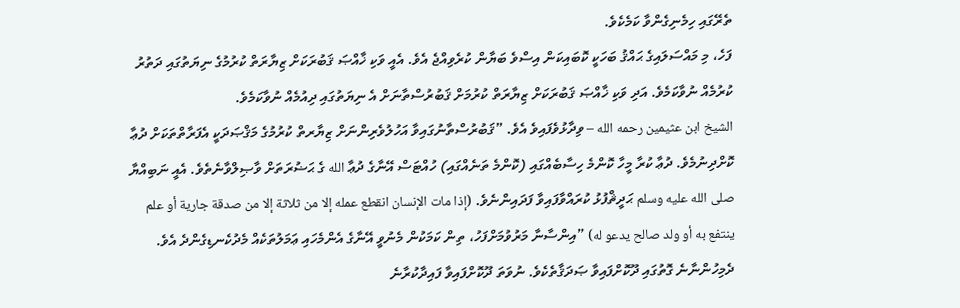ތެރޭގައި ހިމެނިގެންވާ ކަމެކެވެ.
ފަހެ، މި މައްސަލައިގެ ޙައްޤު ބަހަކީ ކޮބައިކަން އިސްވެ ބަޔާން ކުރެވިއްޖެ އެވެ. އެއީ ވަކި ޚާއްޞަ ޤަބުރަކަށް ޒިޔާރަތް ކުރުމުގެ ނިޔަތުގައި ދަތުރު ކުރުމެއް ނުވާކަމެވެ. އަދި ވަކި ޚާއްޞަ ޤަބުރަކަށް ޒިޔާރަތް ކުރުމަށް ޤަބުރުސްތާނަށް އެ ނިޔަތުގައި ދިއުމެއް ނުވާކަމެވެ.
الشيخ ابن عثيمين رحمه الله – ވިދާޅުވެފައިވެ އެވެ. ”ޤަބުރުސްތާނުގައިވާ އަހުލުވެރިންނަށް ޒިޔާރތް ކުރުމުގެ މަޤްޞަދަކީ އެފަރާތްތަކަށް ދުޢާ ކޮށްދިނުމެވެ. ދުޢާ ކުރާ މީހާ ކޮންމެ ހިސާބެއްގައި (ކޮންމެ ތަނެއްގައި) ހުއްޓަސް އޭނާގެ ދުޢާ الله ގެ ޙަޟުރަތަށް ވާޞިލްވާނެތެވެ. އެއީ ނަބިއްޔާ صلى الله عليه وسلم ޙަދީޘްފުޅު ކުރައްވާފައިވާ ފަދައިންނެވެ. (إذا مات الإنسان انقطع عمله إلا من ثلاثة إلا من صدقة جارية أو علم ينتفع به أو ولد صالح يدعو له) ”އިންސާނާ މަރުވުމަށްފަހު، ތިން ކަމަކުން މެނުވީ އޭނާގެ އެންމެހައި ޢަމަލުތަކެއް މެދުކެނޑިގެންދެ އެވެ. ދެމިހުންނާނެ ގޮތުގައި ދޫކޮށްފައިވާ ޞަދަޤާތެކެވެ. ނުވަތަ ދޫކޮށްފައިވާ ފައިދާކުރާނެ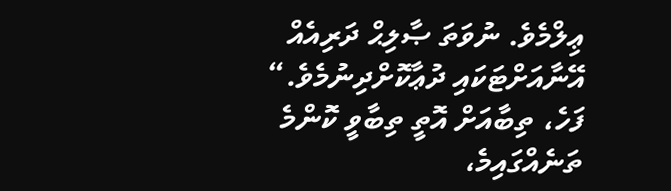ޢިލްމެވެ. ނުވަތަ ޞާލިޙް ދަރިއެއް އޭނާއަށްޓަކައި ދުޢާކޮށްދިނުމެވެ.“ ފަހެ، ތިބާއަށް އޮތީ ތިބާވީ ކޮންމެ ތަނެއްގައިމެ،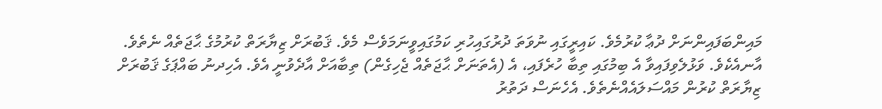މައިންބަފައިންނަށް ދުޢާ ކުރުމެވެ. ކައިރީގައި ނުވަތަ ދުރުގައިހުރި ކަމުގައިވީނަމަވެސް މެވެ. ޤަބުރަށް ޒިޔާރަތް ކުރުމުގެ ޙާޖަތެއް ނެތެވެ. އާނއެކެވެ. ވަޅުލެވިފައިވާ އެ ބިމުގައި ތިބާ ހުރެފައި، އެ (އެތަނަށް ޙާޖަތެއް ޖެހިގެން) ތިބާއަށް އާދެވުނީ އެވެ. އެހިދނު ބައްޕަގެ ޤަބުރަށް ޒިޔާރަތް ކުރުން މައްސަލައެއްނެތެވެ. އެހެނަސް ދަތުރު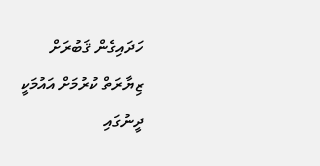ހަދައިގެން ޤަބުރަށް ޒިޔާރަތް ކުރުމަށް އައުމަކީ ދީނުގައި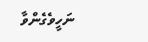ނަހީވެގެންވާ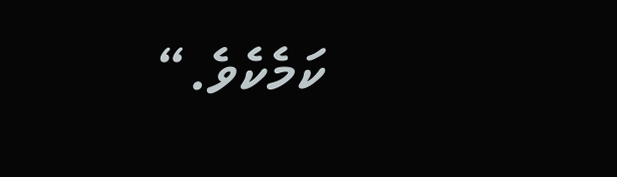ކަމެކެވެ.“